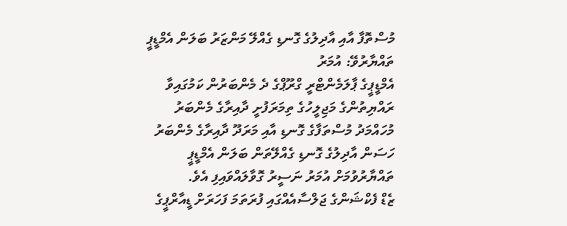މުސްތޮފާ އާއި އާދިލުގެ ގޮނޑި ގެއްލޭ މަންޒަރު ބަލަން އެމްޑީޕީ ތައްޔާރުވޭ: އުމަރު
އެމްޑީޕީގެ ޕާލަމެންޓްރީ ގްރޫޕްގެ ދެ މެންބަރުން ކަމުގައިވާ ރައްޔިތުންގެ މަޖިލީހުގެ ތިމަރަފުށީ ދާއިރާގެ މެންބަރު މުހައްމަދު މުސްތަފާގެ ގޮނޑި އާއި މަރަދޫ ދާއިރާގެ މެންބަރު ހަސަން އާދިލުގެ ގޮނޑި ގެއްލޭތަން ބަލަން އެމްޑީޕީ ތައްޔާރުވުމަށް އުމަރު ނަސީރު ގޮވާލައްވައިފި އެވެ.
ޒެޑް ފެކްޝަންގެ ޖަލްސާއެއްގައި ފުރަތަމަ ފަހަރަށް ޑީއާރްޕީގެ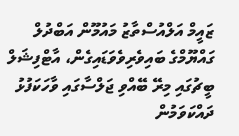ޒައީމް އަލްއުސްތާޒު މައުމޫން އަބްދުލް ގައްޔޫމްގެ ބައިވެރިވެވަޑައިގެން، އާޓްފިޝަލް ބީޗުގައި މިރޭ ބޭއްވި ޖަލްސާގައި ވާހަކަފުޅު ދައްކަވަމުން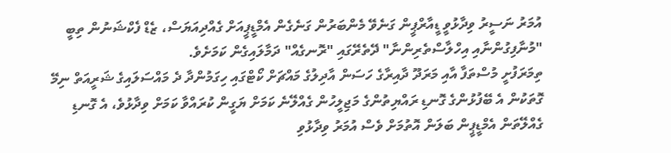އުމަރު ނަސީރު ވިދާޅުވީ ޑީއާރްޕީން ގަނެވޭ މެންބަރުން ގަނެގެން އެމްޑީޕީއަށް ގެއްދިއަޔަސް، ޒެޑް ފެކްޝަނުން ތިބީ "މުނާފިގުންނާއި އިހްލާސްތެރިންނާ" ދޭތެރޭގައި "ރޮނގެއް" ދަމާލައިގެން ކަމަށެވެ.
ތިމަރަފުށީ މުސްތަފާ އާއި މަރަދޫ ދާއިރާގެ ހަސަން އާދިލުގެ މައްޗަށް ކޯޓްގައި ހިގަމުންދާ ދެ މައްސަލައިގެ ޝަރީއަތް ނިމޭ ގޮތަކުން އެ ބޭފުޅުންގެ ގޮނޑި ރައްޔިތުންގެ މަޖިލީހުން ގެއްލޭނެ ކަމަށް ޔަގީން ކުރައްވާ ކަމަށް ވިދާޅުވެ، އެ ގޮނޑި ގެއްލޭތަން އެމްޑީޕީން ބަލަން އޮތުމަށް ވެސް އުމަރު ވިދާޅުވި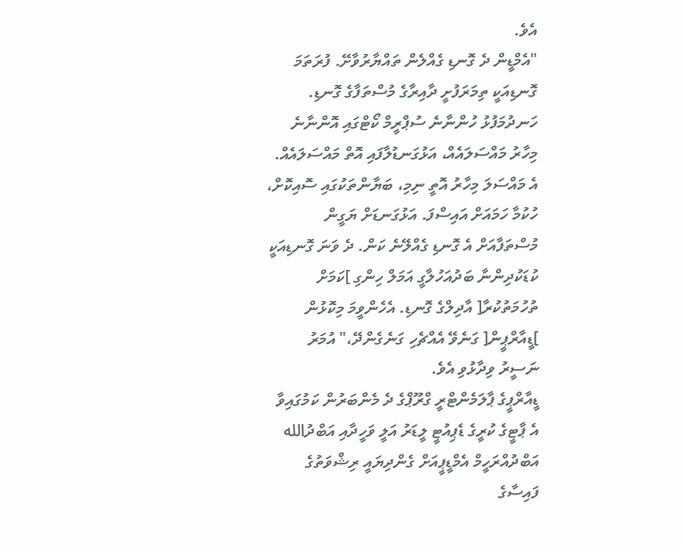އެވެ.
"އެމްޑީން ދެ ގޮނޑި ގެއްލެން ތައްޔާރުވާށޭ. ފުރަތަމަ ގޮނޑިއަކީ ތިމަރަފުށީ ދާއިރާގެ މުސްތަފާގެ ގޮނޑި. ހަނދުމަފުޅު ހުންނާނެ ސުޕްރީމް ކޯޓްގައި އޮންނާނެ މިހާރު މައްސަލައެއް، އަޅުގަނޑުލާފައި އޮތް މައްސަލައެއް. އެ މައްސަލަ މިހާރު އޮތީ ނިމި، ބަޔާންތަކުގައި ސޮއިކޮށް، ހުކުމާ ހަމައަށް އައިސްފަ. އަޅުގަނޑަށް ޔަގީން މުސްތަފާއަށް އެ ގޮނޑި ގެއްލޭނެ ކަން. ދެ ވަނަ ގޮނޑިއަކީ ކުޑަކުދިންނާ ބަދުއަހުލާގީ އަމަލް ހިންގި ]ކަމަށް ތުހުމަތުކުރާ[ އާދިލްގެ ގޮނޑި. އެހެންވީމަ މިކޮޅުން ]ޑީއާރްޕީން[ ގަނެވޭ އެއްޗެހި ގަނެގެންދޭ،" އުމަރު ނަސީރު ވިދާޅުވި އެވެ.
ޑީއާރްޕީގެ ޕާލަމެންޓްރީ ގްރޫޕްގެ ދެ މެންބަރުން ކަމުގައިވާ އެ ޕާޓީގެ ކުރީގެ ޑެޕިއުޓީ ލީޑަރު އަލީ ވަހީދާއި އަބްދުالله އަބްދުއްރަހީމް އެމްޑީޕީއަށް ގެންދިޔައީ ރިޝްވަތުގެ ފައިސާގެ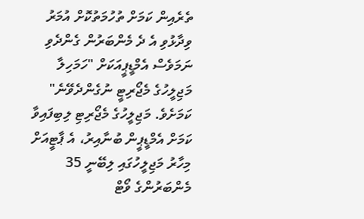ތެރެއިން ކަމަށް ތުހުމަތުކޮށް އުމަރު ވިދާޅުވި އެ ދެ މެންބަރުން ގެންދެވި ނަމަވެސް އެމްޑީޕީއަކަށް "ހަމަހިލާ މަޖިލީހުގެ މެޖޯރިޓީ ނުގެންދެވޭނެ" ކަމަށެވެ. މަޖިލީހުގެ މެޖޯރިޓި ލިބިފައިވާ ކަމަށް އެމްޑީޕީން ބުނާއިރު، އެ ޕާޓީއަށް މިހާރު މަޖިލީހުގައި ލިބޭނީ 35 މެންބަރުންގެ ވޯޓް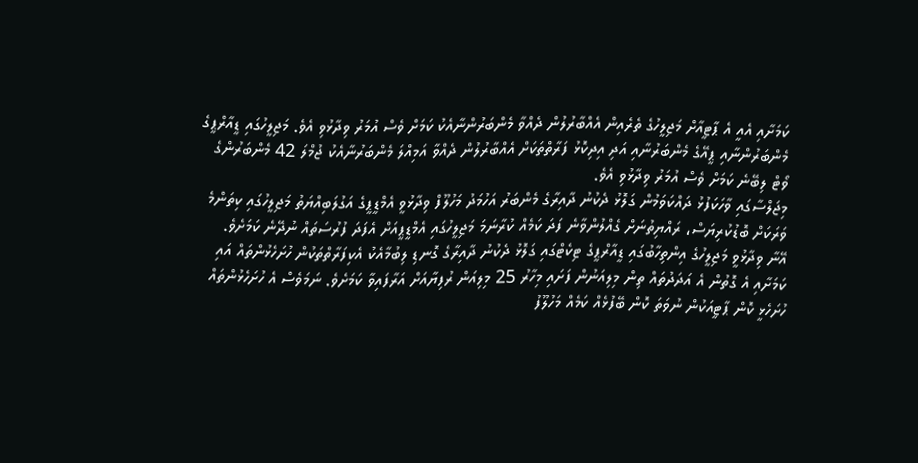ކަމަށާއި އެއީ އެ ޕާޓީއާށް މަޖިލީހުގެ ތެރެއިން އެއްބާރުލުން ދެއްވާ މެންބަރުންނާއެކު ކަމަށް ވެސް އުމަރު ވިދާޅުވި އެވެ. މަޖިލީހުގައި ޑީއާރްޕީގެ މެންބަރުންނާއި ޕީއޭގެ މެންބަރުނާއި އަދި އިދިކޮޅު ފަރާތްތަކަށް އެއްބާރުލުން ދެއްވާ އަމިއްލަ މެންބަރުނާއެކު ޖުމްލަ 42 މެންބަރުންގެ ވޯޓް ލިބޭނެ ކަމަށް ވެސް އުމަރު ވިދާޅުވި އެވެ.
މިޖަލްސާގައި ވާހަކަފުޅު ދައްކަވަމުން ގަލޮޅު ދެކުނު ދާއިރާގެ މެންބަރު އަހުމަދު މަހުލޫފް ވިދާޅުވީ އެމްޑީޕީގެ އަގުލަބިއްޔަތު މަޖިލީހުގައި ކިތަންމެ ވަރަކަށް ބޮޑުކުރިޔަސް، ރައްޔިތުނަށް ގެއްލުންވާނެ ފަދަ ކަމެއް ކުރާނަމަ މަޖިލީހުގައި އެމްޑީޕީއަށް އެފަދަ ފުރުސަތައް ނުދޭނެ ކަމަށެވެ.
އޭނާ ވިދާޅުވީ މަޖިލީހުގެ އިންތިހާބުގައި ޑީއާރްޕީގެ ޓިކެޓްގައި ގަލޮޅު ދެކުނު ދާއިރާގެ ގޮނޑި ލިބުމާއެކު އެކިފަރާތްތަކުން ހުށަހެޅުންތައް އައި ކަމަށާއި އެ ގޮތުން އެ އަދަދުތައް ތިން މިލިއަނުން ފަށައި މިހާރު 25 މިލިއަން ރުފިޔާއަށް އަރާފައިވާ ކަމަށެވެ. ނަމަވެސް އެ ހުށަހެޅުންތައް ހުށަހެޅީ ކޮން ޕާޓީއަކުން ނުވަތަ ކޮން ބޭފުޅެއް ކަމެއް މަހުލޫފު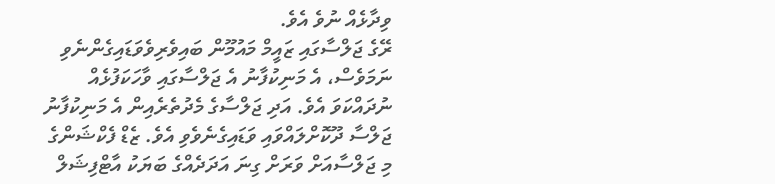ވިދާޅެއް ނުވެ އެވެ.
ރޭގެ ޖަލްސާގައި ޒައީމް މައުމޫން ބައިވެރިވެވަޑައިގެންނެވި ނަމަވެސް، އެ މަނިކުފާނު އެ ޖަލްސާގައި ވާހަކަފުޅެއް ނުދައްކަވަ އެވެ. އަދި ޖަލްސާގެ މެދުތެރެއިން އެ މަނިކުފާނު ޖަލްސާ ދޫކޮށްލައްވައި ވަޑައިގެނެވެވި އެވެ. ޒެޑް ފެކްޝަންގެ މި ޖަލްސާއަށް ވަރަށް ގިނަ އަދަދެއްގެ ބަޔަކު އާޓްފިޝަލް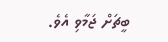ބީޗަށް ޖަމާވި އެވެ.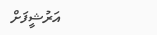އަރުޝީފަށް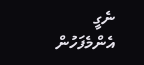ނެގީ
އެންމެފަހުން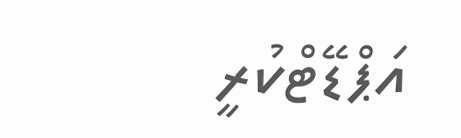އަޕްޑޭޓްކުރީ